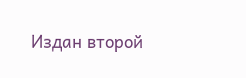Издан второй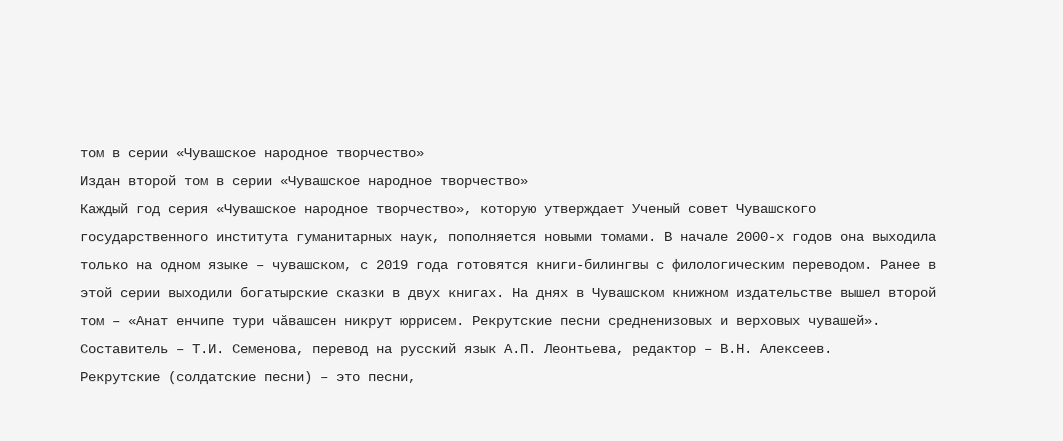том в серии «Чувашское народное творчество»
Издан второй том в серии «Чувашское народное творчество»
Каждый год серия «Чувашское народное творчество», которую утверждает Ученый совет Чувашского государственного института гуманитарных наук, пополняется новыми томами. В начале 2000-х годов она выходила только на одном языке – чувашском, с 2019 года готовятся книги-билингвы с филологическим переводом. Ранее в этой серии выходили богатырские сказки в двух книгах. На днях в Чувашском книжном издательстве вышел второй том – «Анат енчипе тури чӑвашсен никрут юррисем. Рекрутские песни средненизовых и верховых чувашей». Составитель – Т.И. Семенова, перевод на русский язык А.П. Леонтьева, редактор – В.Н. Алексеев.
Рекрутские (солдатские песни) – это песни,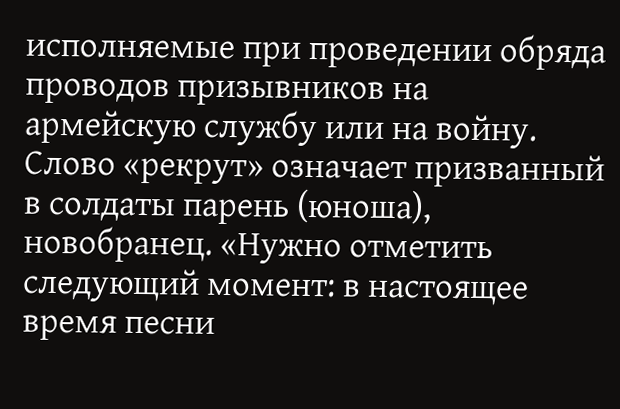исполняемые при проведении обряда проводов призывников на армейскую службу или на войну. Слово «рекрут» означает призванный в солдаты парень (юноша), новобранец. «Нужно отметить следующий момент: в настоящее время песни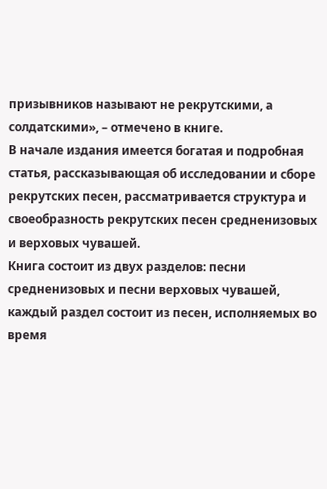призывников называют не рекрутскими, а солдатскими», – отмечено в книге.
В начале издания имеется богатая и подробная статья, рассказывающая об исследовании и сборе рекрутских песен, рассматривается структура и своеобразность рекрутских песен средненизовых и верховых чувашей.
Книга состоит из двух разделов: песни средненизовых и песни верховых чувашей, каждый раздел состоит из песен, исполняемых во время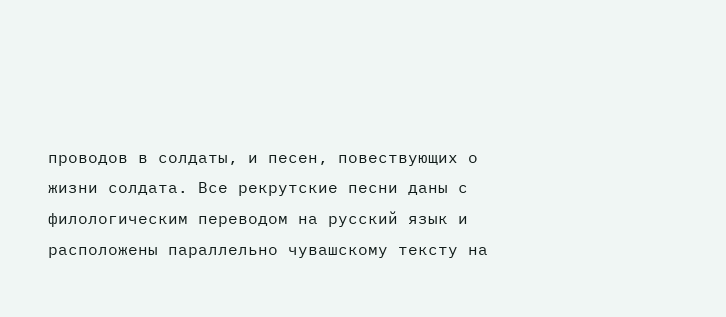проводов в солдаты, и песен, повествующих о жизни солдата. Все рекрутские песни даны с филологическим переводом на русский язык и расположены параллельно чувашскому тексту на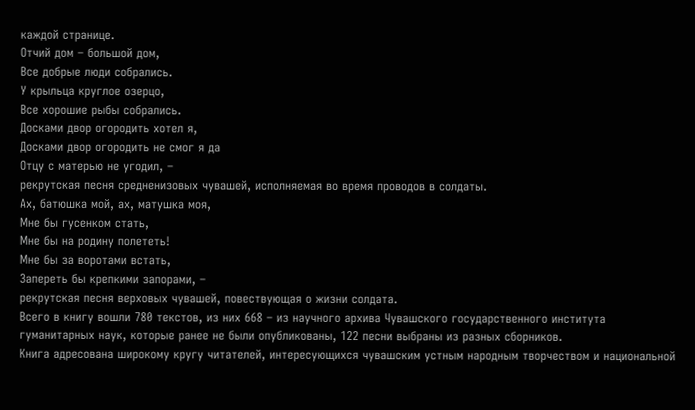каждой странице.
Отчий дом – большой дом,
Все добрые люди собрались.
У крыльца круглое озерцо,
Все хорошие рыбы собрались.
Досками двор огородить хотел я,
Досками двор огородить не смог я да
Отцу с матерью не угодил, –
рекрутская песня средненизовых чувашей, исполняемая во время проводов в солдаты.
Ах, батюшка мой, ах, матушка моя,
Мне бы гусенком стать,
Мне бы на родину полететь!
Мне бы за воротами встать,
Запереть бы крепкими запорами, –
рекрутская песня верховых чувашей, повествующая о жизни солдата.
Всего в книгу вошли 780 текстов, из них 668 – из научного архива Чувашского государственного института гуманитарных наук, которые ранее не были опубликованы, 122 песни выбраны из разных сборников.
Книга адресована широкому кругу читателей, интересующихся чувашским устным народным творчеством и национальной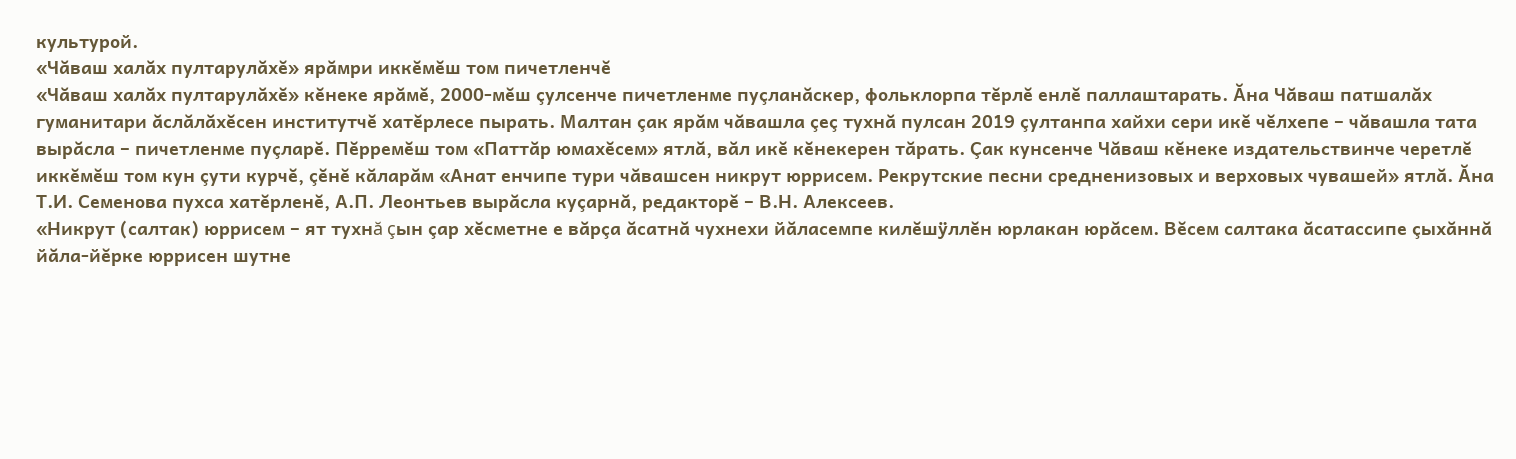культурой.
«Чăваш халăх пултарулăхĕ» ярăмри иккĕмĕш том пичетленчĕ
«Чăваш халăх пултарулăхĕ» кĕнеке ярăмĕ, 2000-мĕш çулсенче пичетленме пуçланăскер, фольклорпа тĕрлĕ енлĕ паллаштарать. Ăна Чăваш патшалăх гуманитари ăслăлăхĕсен институтчĕ хатĕрлесе пырать. Малтан çак ярăм чăвашла çеç тухнă пулсан 2019 çултанпа хайхи сери икĕ чĕлхепе – чăвашла тата вырăсла – пичетленме пуçларĕ. Пĕрремĕш том «Паттăр юмахĕсем» ятлă, вăл икĕ кĕнекерен тăрать. Çак кунсенче Чăваш кĕнеке издательствинче черетлĕ иккĕмĕш том кун çути курчĕ, çĕнĕ кăларăм «Анат енчипе тури чăвашсен никрут юррисем. Рекрутские песни средненизовых и верховых чувашей» ятлă. Ăна Т.И. Семенова пухса хатĕрленĕ, А.П. Леонтьев вырăсла куçарнă, редакторĕ – В.Н. Алексеев.
«Никрут (салтак) юррисем – ят тухнă çын çар хĕсметне е вăрçа ăсатнă чухнехи йăласемпе килĕшÿллĕн юрлакан юрăсем. Вĕсем салтака ăсатассипе çыхăннă йăла-йĕрке юррисен шутне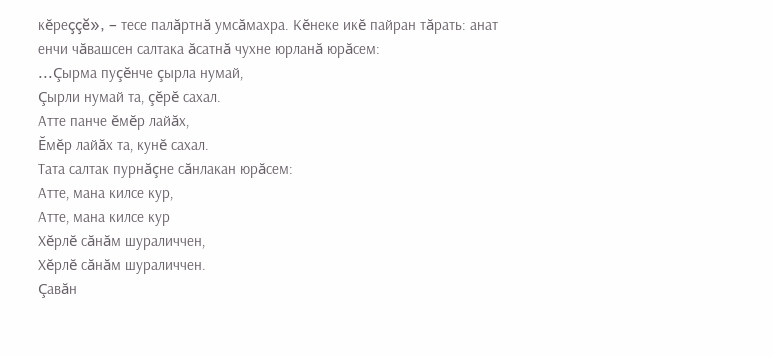кĕреççĕ», – тесе палăртнă умсăмахра. Кĕнеке икĕ пайран тăрать: анат енчи чăвашсен салтака ăсатнă чухне юрланă юрăсем:
...Çырма пуçĕнче çырла нумай,
Çырли нумай та, çĕрĕ сахал.
Атте панче ĕмĕр лайăх,
Ĕмĕр лайăх та, кунĕ сахал.
Тата салтак пурнăçне сăнлакан юрăсем:
Атте, мана килсе кур,
Атте, мана килсе кур
Хĕрлĕ сăнăм шураличчен,
Хĕрлĕ сăнăм шураличчен.
Çавăн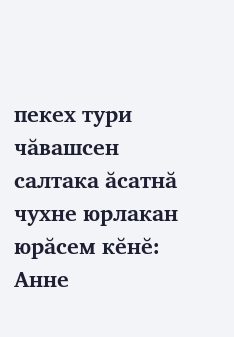пекех тури чăвашсен салтака ăсатнă чухне юрлакан юрăсем кĕнĕ:
Анне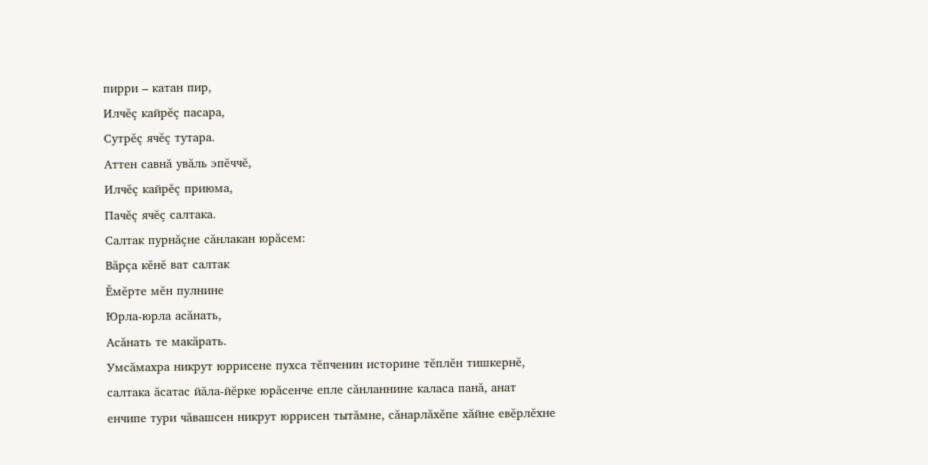пирри – катан пир,
Илчĕç кайрĕç пасара,
Сутрĕç ячĕç тутара.
Аттен савнă увăль эпĕччĕ,
Илчĕç кайрĕç приюма,
Пачĕç ячĕç салтака.
Салтак пурнăçне сăнлакан юрăсем:
Вăрçа кĕнĕ ват салтак
Ĕмĕрте мĕн пулнине
Юрла-юрла асăнать,
Асăнать те макăрать.
Умсăмахра никрут юррисене пухса тĕпченин историне тĕплĕн тишкернĕ, салтака ăсатас йăла-йĕрке юрăсенче епле сăнланнине каласа панă, анат енчипе тури чăвашсен никрут юррисен тытăмне, сăнарлăхĕпе хăйне евĕрлĕхне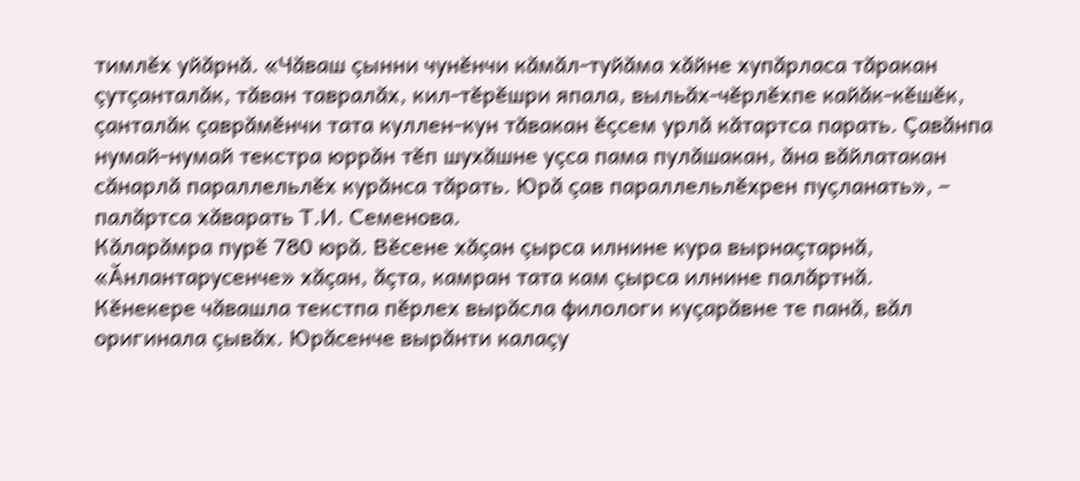тимлĕх уйăрнă. «Чăваш çынни чунĕнчи кăмăл-туйăма хăйне хупăрласа тăракан çутçанталăк, тăван тавралăх, кил-тĕрĕшри япала, выльăх-чĕрлĕхпе кайăк-кĕшĕк, çанталăк çаврăмĕнчи тата куллен-кун тăвакан ĕçсем урлă кăтартса парать. Çавăнпа нумай-нумай текстра юррăн тĕп шухăшне уçса пама пулăшакан, ăна вăйлатакан сăнарлă параллельлĕх курăнса тăрать. Юрă çав параллельлĕхрен пуçланать», – палăртса хăварать Т.И. Семенова.
Кăларăмра пурĕ 780 юрă. Вĕсене хăçан çырса илнине кура вырнаçтарнă, «Ăнлантарусенче» хăçан, ăçта, камран тата кам çырса илнине палăртнă.
Кĕнекере чăвашла текстпа пĕрлех вырăсла филологи куçарăвне те панă, вăл оригинала çывăх. Юрăсенче вырăнти калаçу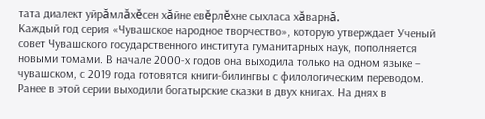тата диалект уйрăмлăхĕсен хăйне евĕрлĕхне сыхласа хăварнă.
Каждый год серия «Чувашское народное творчество», которую утверждает Ученый совет Чувашского государственного института гуманитарных наук, пополняется новыми томами. В начале 2000-х годов она выходила только на одном языке – чувашском, с 2019 года готовятся книги-билингвы с филологическим переводом. Ранее в этой серии выходили богатырские сказки в двух книгах. На днях в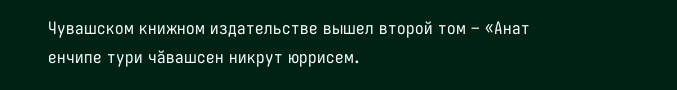Чувашском книжном издательстве вышел второй том – «Анат енчипе тури чӑвашсен никрут юррисем.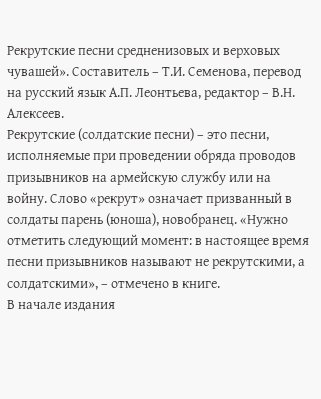Рекрутские песни средненизовых и верховых чувашей». Составитель – Т.И. Семенова, перевод на русский язык А.П. Леонтьева, редактор – В.Н. Алексеев.
Рекрутские (солдатские песни) – это песни, исполняемые при проведении обряда проводов призывников на армейскую службу или на войну. Слово «рекрут» означает призванный в солдаты парень (юноша), новобранец. «Нужно отметить следующий момент: в настоящее время песни призывников называют не рекрутскими, а солдатскими», – отмечено в книге.
В начале издания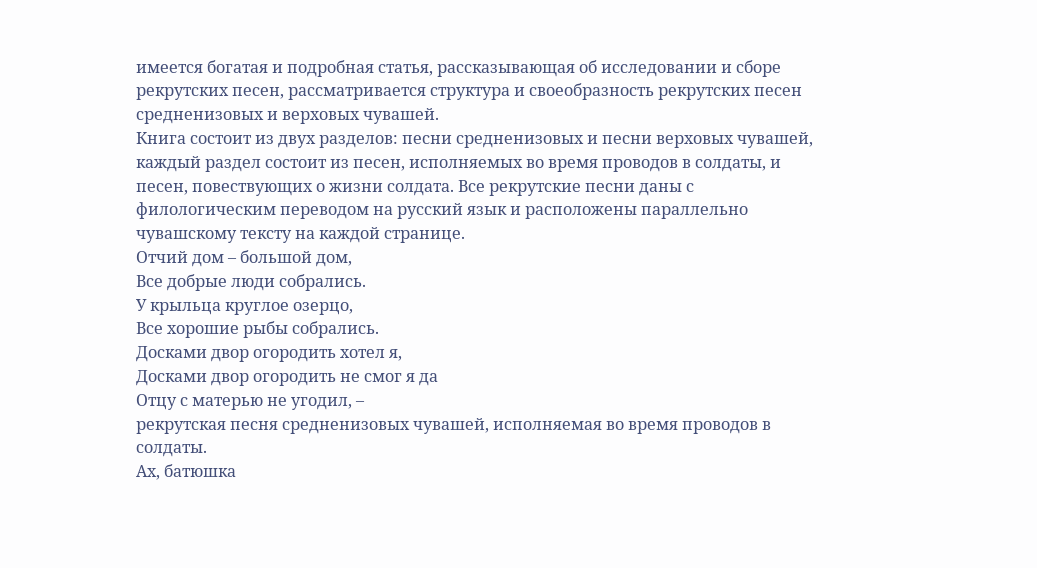имеется богатая и подробная статья, рассказывающая об исследовании и сборе рекрутских песен, рассматривается структура и своеобразность рекрутских песен средненизовых и верховых чувашей.
Книга состоит из двух разделов: песни средненизовых и песни верховых чувашей, каждый раздел состоит из песен, исполняемых во время проводов в солдаты, и песен, повествующих о жизни солдата. Все рекрутские песни даны с филологическим переводом на русский язык и расположены параллельно чувашскому тексту на каждой странице.
Отчий дом – большой дом,
Все добрые люди собрались.
У крыльца круглое озерцо,
Все хорошие рыбы собрались.
Досками двор огородить хотел я,
Досками двор огородить не смог я да
Отцу с матерью не угодил, –
рекрутская песня средненизовых чувашей, исполняемая во время проводов в солдаты.
Ах, батюшка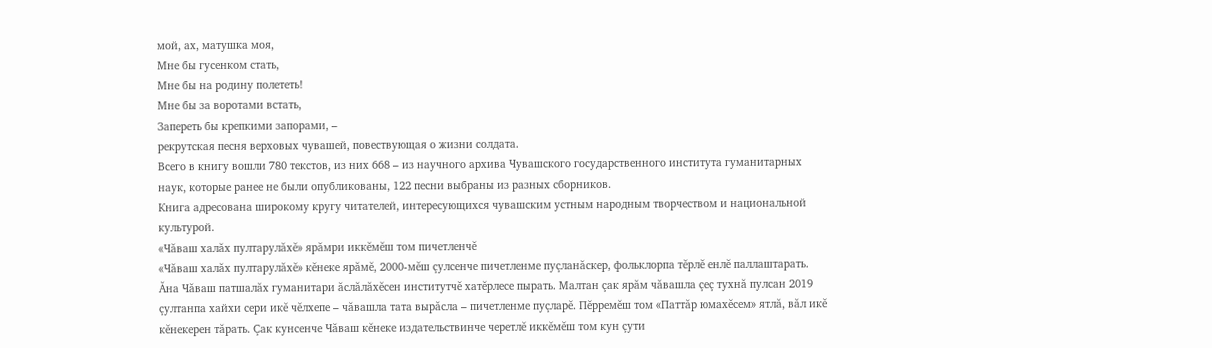мой, ах, матушка моя,
Мне бы гусенком стать,
Мне бы на родину полететь!
Мне бы за воротами встать,
Запереть бы крепкими запорами, –
рекрутская песня верховых чувашей, повествующая о жизни солдата.
Всего в книгу вошли 780 текстов, из них 668 – из научного архива Чувашского государственного института гуманитарных наук, которые ранее не были опубликованы, 122 песни выбраны из разных сборников.
Книга адресована широкому кругу читателей, интересующихся чувашским устным народным творчеством и национальной культурой.
«Чăваш халăх пултарулăхĕ» ярăмри иккĕмĕш том пичетленчĕ
«Чăваш халăх пултарулăхĕ» кĕнеке ярăмĕ, 2000-мĕш çулсенче пичетленме пуçланăскер, фольклорпа тĕрлĕ енлĕ паллаштарать. Ăна Чăваш патшалăх гуманитари ăслăлăхĕсен институтчĕ хатĕрлесе пырать. Малтан çак ярăм чăвашла çеç тухнă пулсан 2019 çултанпа хайхи сери икĕ чĕлхепе – чăвашла тата вырăсла – пичетленме пуçларĕ. Пĕрремĕш том «Паттăр юмахĕсем» ятлă, вăл икĕ кĕнекерен тăрать. Çак кунсенче Чăваш кĕнеке издательствинче черетлĕ иккĕмĕш том кун çути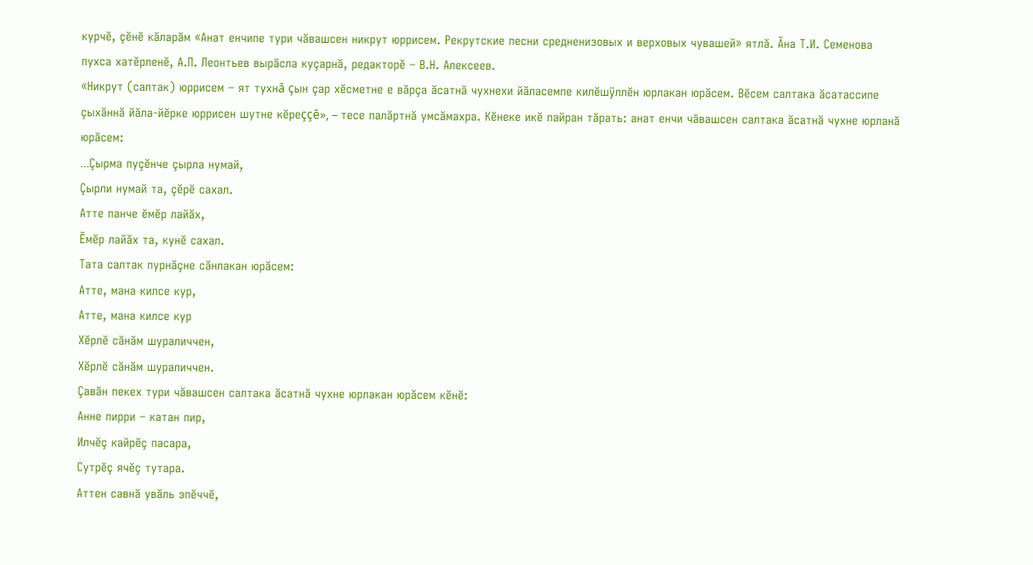курчĕ, çĕнĕ кăларăм «Анат енчипе тури чăвашсен никрут юррисем. Рекрутские песни средненизовых и верховых чувашей» ятлă. Ăна Т.И. Семенова пухса хатĕрленĕ, А.П. Леонтьев вырăсла куçарнă, редакторĕ – В.Н. Алексеев.
«Никрут (салтак) юррисем – ят тухнă çын çар хĕсметне е вăрçа ăсатнă чухнехи йăласемпе килĕшÿллĕн юрлакан юрăсем. Вĕсем салтака ăсатассипе çыхăннă йăла-йĕрке юррисен шутне кĕреççĕ», – тесе палăртнă умсăмахра. Кĕнеке икĕ пайран тăрать: анат енчи чăвашсен салтака ăсатнă чухне юрланă юрăсем:
...Çырма пуçĕнче çырла нумай,
Çырли нумай та, çĕрĕ сахал.
Атте панче ĕмĕр лайăх,
Ĕмĕр лайăх та, кунĕ сахал.
Тата салтак пурнăçне сăнлакан юрăсем:
Атте, мана килсе кур,
Атте, мана килсе кур
Хĕрлĕ сăнăм шураличчен,
Хĕрлĕ сăнăм шураличчен.
Çавăн пекех тури чăвашсен салтака ăсатнă чухне юрлакан юрăсем кĕнĕ:
Анне пирри – катан пир,
Илчĕç кайрĕç пасара,
Сутрĕç ячĕç тутара.
Аттен савнă увăль эпĕччĕ,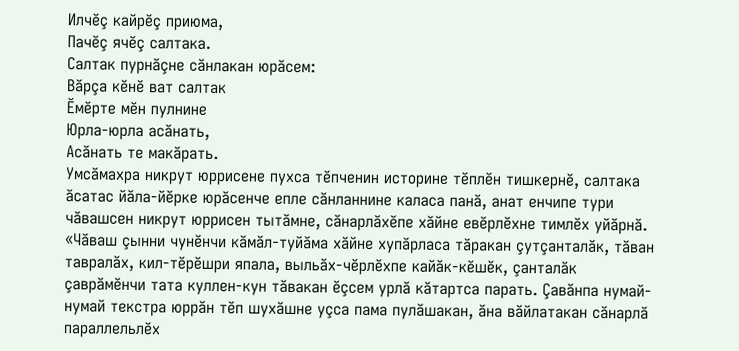Илчĕç кайрĕç приюма,
Пачĕç ячĕç салтака.
Салтак пурнăçне сăнлакан юрăсем:
Вăрçа кĕнĕ ват салтак
Ĕмĕрте мĕн пулнине
Юрла-юрла асăнать,
Асăнать те макăрать.
Умсăмахра никрут юррисене пухса тĕпченин историне тĕплĕн тишкернĕ, салтака ăсатас йăла-йĕрке юрăсенче епле сăнланнине каласа панă, анат енчипе тури чăвашсен никрут юррисен тытăмне, сăнарлăхĕпе хăйне евĕрлĕхне тимлĕх уйăрнă. «Чăваш çынни чунĕнчи кăмăл-туйăма хăйне хупăрласа тăракан çутçанталăк, тăван тавралăх, кил-тĕрĕшри япала, выльăх-чĕрлĕхпе кайăк-кĕшĕк, çанталăк çаврăмĕнчи тата куллен-кун тăвакан ĕçсем урлă кăтартса парать. Çавăнпа нумай-нумай текстра юррăн тĕп шухăшне уçса пама пулăшакан, ăна вăйлатакан сăнарлă параллельлĕх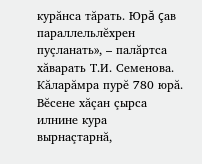курăнса тăрать. Юрă çав параллельлĕхрен пуçланать», – палăртса хăварать Т.И. Семенова.
Кăларăмра пурĕ 780 юрă. Вĕсене хăçан çырса илнине кура вырнаçтарнă,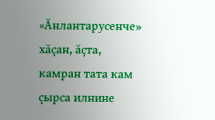«Ăнлантарусенче» хăçан, ăçта, камран тата кам çырса илнине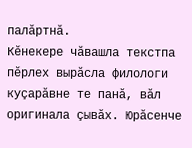палăртнă.
Кĕнекере чăвашла текстпа пĕрлех вырăсла филологи куçарăвне те панă, вăл оригинала çывăх. Юрăсенче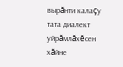вырăнти калаçу тата диалект уйрăмлăхĕсен хăйне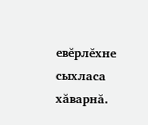евĕрлĕхне сыхласа хăварнă.